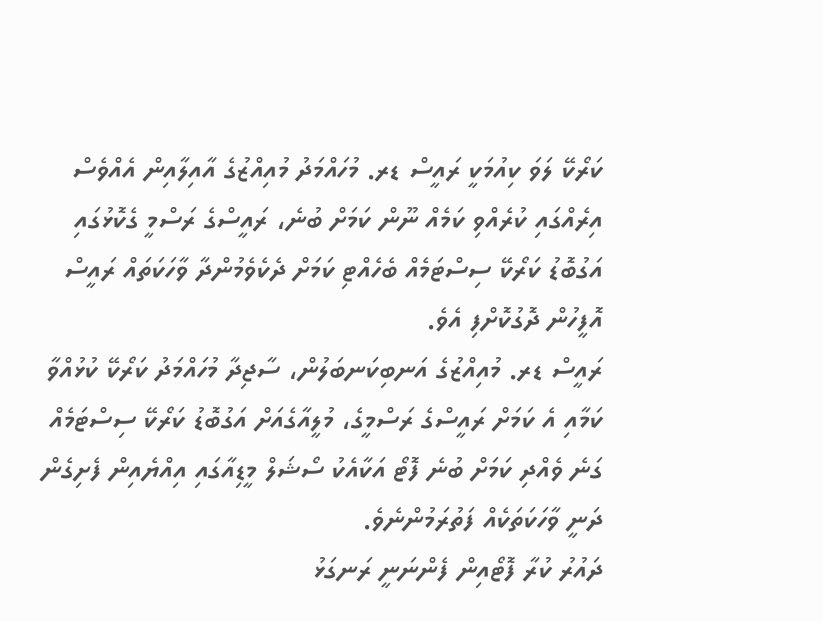ކަރޯކޭ ލަވަ ކިއުމަކީ ރައީސް ޑރ. މުހައްމަދު މުއިއްޒުގެ އާއިލާއިން އެއްވެސް އިރެއްގައި ކުރެއްވި ކަމެއް ނޫން ކަމަށް ބުނެ، ރައީސްގެ ރަސްމީ ގެކޮޅުގައި އަގުބޮޑު ކަރޯކޭ ސިސްޓަމެއް ބެހެއްޓި ކަމަށް ދެކެވެމުންދާ ވާހަކަތައް ރައީސް އޮފީހުން ދޮގުކޮށްފި އެވެ.
ރައީސް ޑރ. މުއިއްޒުގެ އަނބިކަނބަލުން، ސާޖިދާ މުހައްމަދު ކަރޯކޭ ކުޅުއްވާ ކަމާއި އެ ކަމަށް ރައީސްގެ ރަސްމީގެ، މުލީއާގެއަށް އަގުބޮޑު ކަރޯކޭ ސިސްޓަމެއް ގަނެ ވެއްދި ކަމަށް ބުނެ ފޮޓޯ އަކާއެކު ސޯޝަލް މީޑިއާގައި އިއްޔެއިން ފެށިގެން ދަނީ ވާހަކަތަކެއް ފަތުރަމުންނެވެ.
ދައުރު ކުރާ ފޮޓޯއިން ފެންނަނީ ރަނގަޅު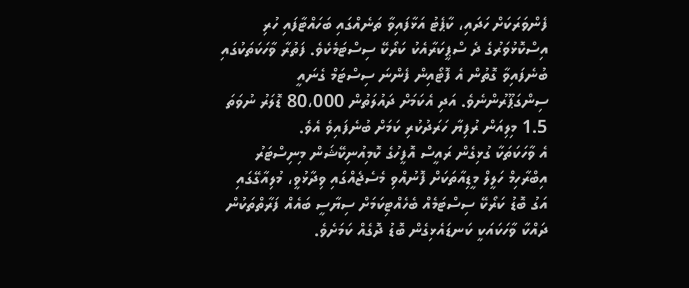ފެންވަރަކަށް ހަދައި، ކާޕެޓު އަޅާފައިވާ ތަނެއްގައި ބަހައްޓާފައި ހުރި އިސްކޮޅުވަރުގެ ދެ ސްޕީކަރާއެކު ކަރޯކޭ ސިސްޓަމެކެވެ. ފަތުރާ ވާހަކަތަކުގައި ބުނެފައިވާ ގޮތުން އެ ފޮޓޯއިން ފެންނަ ސިސްޓަމް ގެނައީ ސިންގަޕޫރުންނެވެ. އަދި އެކަމަށް ދައުލަތުން 80،000 ޑޮލަރު ނުވަތަ 1.5 މިލިއަން ރުފިޔާ ހަރަދުކުރި ކަމަށް ބުނެފައިވެ އެވެ.
އެ ވާހަކަތަކާ ގުޅިގެން ރައީސް އޮފީހުގެ ކޮމިއުނިކޭޝަން މިނިސްޓަރު އިބްރާހިމް ހަލީލް މީޑިއާތަކަށް ފޮނުއްވި މެސެޖެއްގައި ވިދާޅުވީ، މުލިއާގޭގައި އަގު ބޮޑު ކަރޯކޭ ސިސްޓަމެއް ބެހެއްޓިކަމަށް ސިޔާސީ ބައެއް ފަރާތްތަކުން ދައްކާ ވާހަކައަކީ ކަނޑައެޅިގެން ބޮޑު ދޮގެއް ކަމަށެވެ.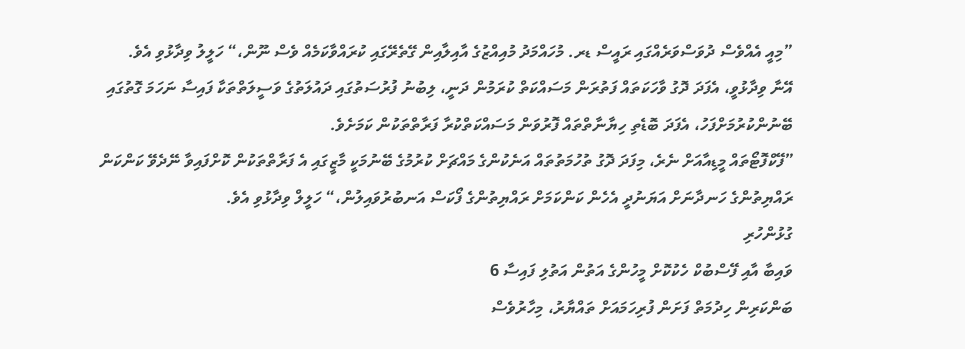”މިއީ އެއްވެސް ދުވަސްވަރެއްގައި ރައީސް ޑރ. މުހައްމަދު މުއިއްޒުގެ އާއިލާއިން ގޭތެރޭގައި ކުރައްވާކަމެއް ވެސް ނޫން،“ ހަލީލު ވިދާޅުވި އެވެ.
އޭނާ ވިދާޅުވީ، އެފަދަ ދޮގު ވާހަކަތައް ފަތުރަން މަސައްކަތް ކުރަމުން ދަނީ، ލިބުނު ފުރުސަތުގައި ދައުލަތުގެ ވަސީލަތްތަކާ ފައިސާ ނަހަމަ ގޮތުގައި ބޭނުންކުރުމަށްފަހު، އެފަދަ ބޮޑެތި ހިޔާނާތްތައް ފޮރުވަން މަސައްކަތްކުރާ ފަރާތްތަކުން ކަމަށެވެ.
”ފޭކްފޮޓޯތައް މީޑިއާއަށް ނެރެ، މިފަދަ ދޮގު ތުހުމަތުތައް އަނެކުންގެ މައްޗަށް ކުރުމުގެ ބޭނުމަކީ މާޒީގައި އެ ފަރާތްތަކުން ކޮށްފައިވާ ނޭދެވޭ ކަންކަން ރައްޔިތުންގެ ހަނދާނަށް އަޔަނުދީ އެހެން ކަންކަމަށް ރައްޔިތުންގެ ފޯކަސް އަނބުރުވައިލުން،“ ހަލީލް ވިދާޅުވި އެވެ.
ގުޅުންހުރި
ވައިބާ އާއި ފޭސްބުކް ހެކުކޮށް މީހުންގެ އަތުން އަތުލި ފައިސާ 6
ބަންކަރިން ހިދުމަތް ފަށަން ފުރިހަމައަށް ތައްޔާރު، މިހާރުވެސް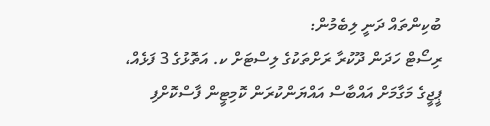ބުކިންތައް ދަނީ ލިބެމުން:
ރިސޯޓް ހަދަން ދޫކުރާ ރަށްތަކުގެ ލިސްޓަށް ކ. އަތޮޅުގެ 3 ފަޅެއް،
ޕީޖީގެ މަގާމަށް އައްބާސް އައްޔަންކުރަން ކޮމިޓީން ފާސްކޮށްފި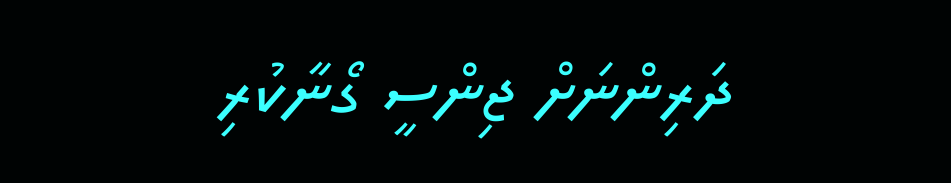ދަރިންނަށް ޖިންސީ ގޯނާކުރި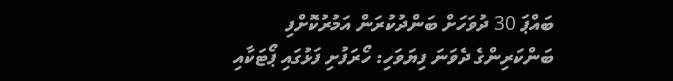ބައްޕަ 30 ދުވަހަށް ބަންދުކުރަން އަމުރުކޮށްފި
ބަންކަރިންގެ ދެވަނަ ފިޔަވަހި: ހޯރަފުށި ފަޅުގައި ޕޯޓަކާއި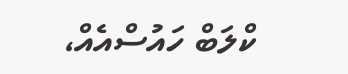ކްލަބް ހައުސްއެއް،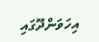އިހަވަންދޫގައި